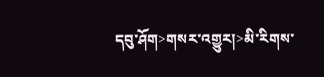དབུ་ཤོག>གསར་འགྱུར།>མི་རིགས་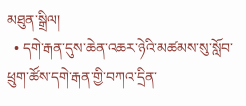མཐུན་སྒྲིལ།
  • དགེ་རྒན་དུས་ཆེན་འཆར་ཉེའི་མཚམས་སུ་སློབ་ཕྲུག་ཚོས་དགེ་རྒན་གྱི་བཀའ་དྲིན་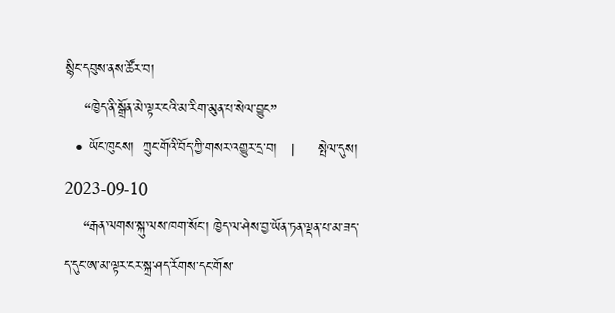སྙིང་དབུས་ནས་ཚོར་བ།
    “ཁྱེད་ནི་སྒྲོན་མེ་ལྟར་ངའི་མ་རིག་མུན་པ་སེལ་བྱུང”
  • ཡོང་ཁུངས།  ཀྲུང་གོའི་བོད་ཀྱི་གསར་འགྱུར་དྲ་བ།   |     སྤེལ་དུས།  2023-09-10
    “རྒན་ལགས་སྐུ་ལས་ཁག་སོང་། ཁྱེད་ལ་ཤེས་བྱ་ཡོན་ཏན་ལྡན་པ་མ་ཟད་ད་དུང་ཨ་མ་ལྟར་ངར་སྐྲ་ཤད་རོགས་དང་གོས་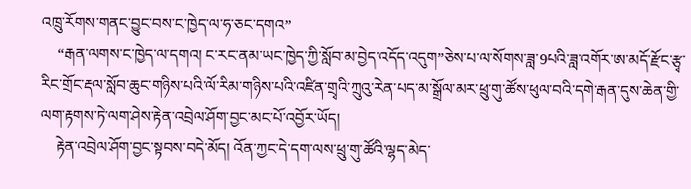འཁྲུ་རོགས་གནང་བྱུང་བས་ང་ཁྱེད་ལ་ཧ་ཅང་དགའ”
    “རྒན་ལགས་ང་ཁྱེད་ལ་དགའ། ང་རང་ནམ་ཡང་ཁྱེད་ཀྱི་སློབ་མ་བྱེད་འདོད་འདུག”ཅེས་པ་ལ་སོགས་ཟླ་9པའི་ཟླ་འགོར་ཨ་མདོ་རྫོང་རྩྭ་རིང་གྲོང་རྡལ་སློབ་ཆུང་གཉིས་པའི་ལོ་རིམ་གཉིས་པའི་འཛིན་གྲྭའི་ཀྲུའུ་རེན་པད་མ་སྒྲོལ་མར་ཕྲུ་གུ་ཚོས་ཕུལ་བའི་དགེ་རྒན་དུས་ཆེན་གྱི་ལག་རྟགས་ཏེ་ལག་ཤེས་རྟེན་འབྲེལ་ཤོག་བྱང་མང་པོ་འབྱོར་ཡོད།
    རྟེན་འབྲེལ་ཤོག་བྱང་སྟབས་བདེ་མོད། འོན་ཀྱང་དེ་དག་ལས་ཕྲུ་གུ་ཚོའི་ལྷད་མེད་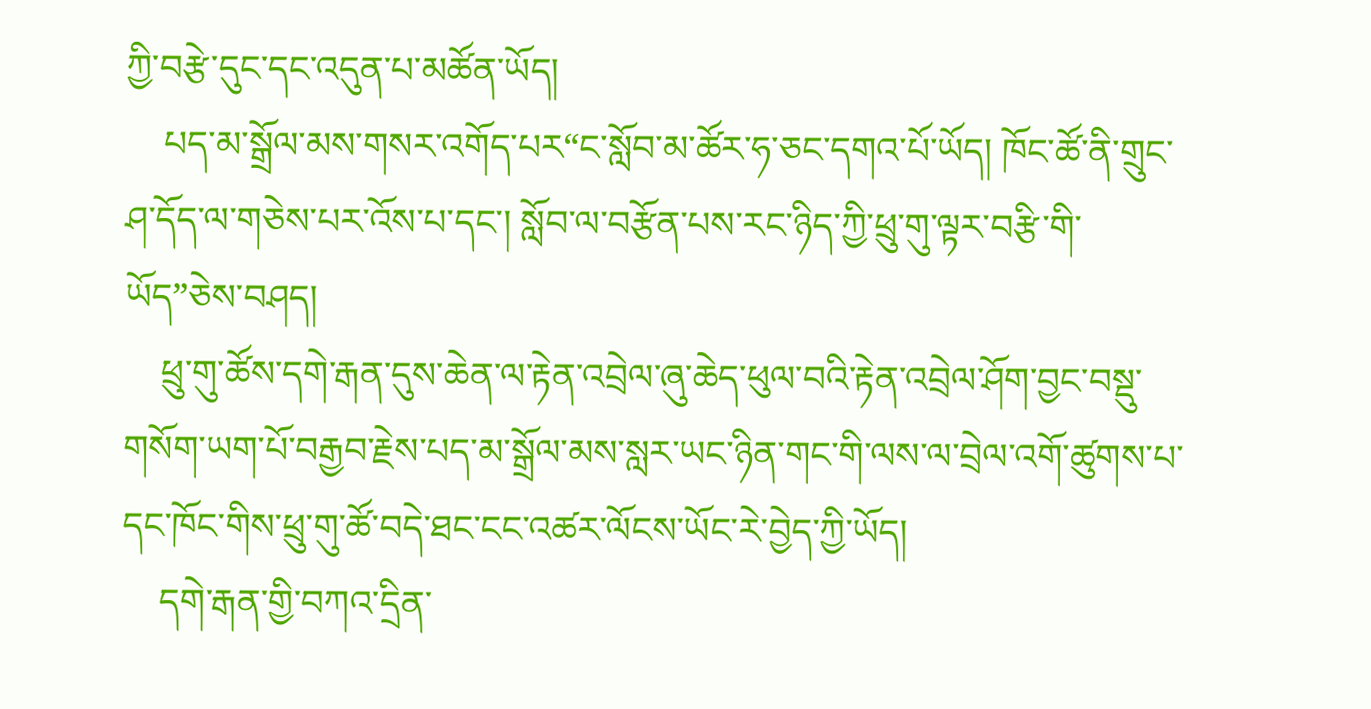ཀྱི་བརྩེ་དུང་དང་འདུན་པ་མཚོན་ཡོད།
    པད་མ་སྒྲོལ་མས་གསར་འགོད་པར“ང་སློབ་མ་ཚོར་ཧ་ཅང་དགའ་པོ་ཡོད། ཁོང་ཚོ་ནི་གྲུང་ཤ་དོད་ལ་གཅེས་པར་འོས་པ་དང་། སློབ་ལ་བརྩོན་པས་རང་ཉིད་ཀྱི་ཕྲུ་གུ་ལྟར་བརྩི་གི་ཡོད”ཅེས་བཤད།
    ཕྲུ་གུ་ཚོས་དགེ་རྒན་དུས་ཆེན་ལ་རྟེན་འབྲེལ་ཞུ་ཆེད་ཕུལ་བའི་རྟེན་འབྲེལ་ཤོག་བྱང་བསྡུ་གསོག་ཡག་པོ་བརྒྱབ་རྗེས་པད་མ་སྒྲོལ་མས་སླར་ཡང་ཉིན་གང་གི་ལས་ལ་བྲེལ་འགོ་ཚུགས་པ་དང་ཁོང་གིས་ཕྲུ་གུ་ཚོ་བདེ་ཐང་ངང་འཚར་ལོངས་ཡོང་རེ་བྱེད་ཀྱི་ཡོད།
    དགེ་རྒན་གྱི་བཀའ་དྲིན་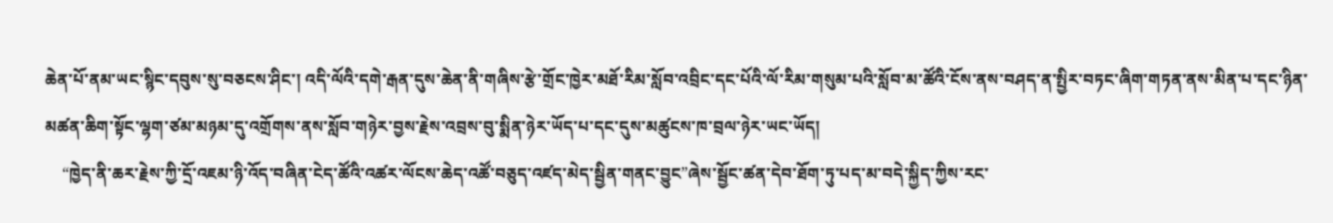ཆེན་པོ་ནམ་ཡང་སྙིང་དབུས་སུ་བཅངས་ཤིང་། འདི་ལོའི་དགེ་རྒན་དུས་ཆེན་ནི་གཞིས་རྩེ་གྲོང་ཁྱེར་མཐོ་རིམ་སློབ་འབྲིང་དང་པོའི་ལོ་རིམ་གསུམ་པའི་སློབ་མ་ཚོའི་ངོས་ནས་བཤད་ན་སྤྱིར་བཏང་ཞིག་གཏན་ནས་མིན་པ་དང་ཉིན་མཚན་ཆིག་སྟོང་ལྷག་ཙམ་མཉམ་དུ་འགྲོགས་ནས་སློབ་གཉེར་བྱས་རྗེས་འབྲས་བུ་སྨིན་ཉེར་ཡོད་པ་དང་དུས་མཚུངས་ཁ་བྲལ་ཉེར་ཡང་ཡོད།
    “ཁྱེད་ནི་ཆར་རྗེས་ཀྱི་དྲོ་འཇམ་ཉི་འོད་བཞིན་ངེད་ཚོའི་འཚར་ལོངས་ཆེད་འཚོ་བཅུད་འཛད་མེད་སྦྱིན་གནང་བྱུང”ཞེས་སྦྱོང་ཚན་དེབ་ཐོག་ཏུ་པད་མ་བདེ་སྐྱིད་ཀྱིས་རང་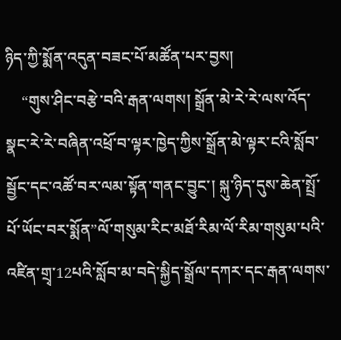ཉིད་ཀྱི་སྨོན་འདུན་བཟང་པོ་མཚོན་པར་བྱས།
    “གུས་ཤིང་བརྩེ་བའི་རྒན་ལགས། སྒྲོན་མེ་རེ་རེ་ལས་འོད་སྣང་རེ་རེ་བཞིན་འཕྲོ་བ་ལྟར་ཁྱེད་ཀྱིས་སྒྲོན་མེ་ལྟར་ངའི་སློབ་སྦྱོང་དང་འཚོ་བར་ལམ་སྟོན་གནང་བྱུང་། སྐུ་ཉིད་དུས་ཆེན་སྤྲོ་པོ་ཡོང་བར་སྨོན”ལོ་གསུམ་རིང་མཐོ་རིམ་ལོ་རིམ་གསུམ་པའི་འཛིན་གྲྭ་12པའི་སློབ་མ་བདེ་སྐྱིད་སྒྲོལ་དཀར་དང་རྒན་ལགས་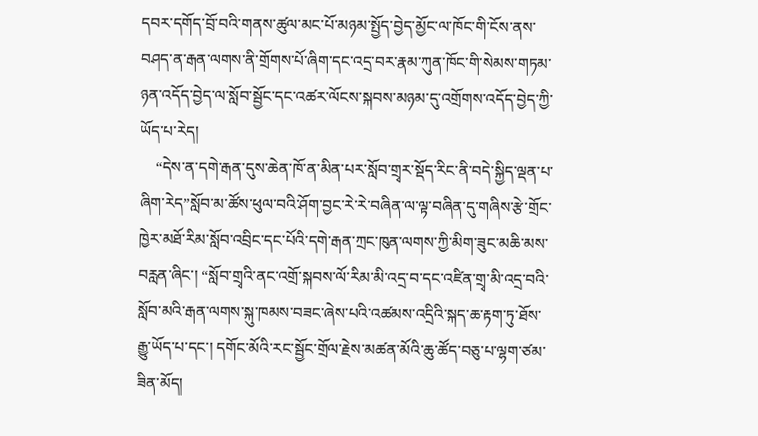དབར་དགོད་བྲོ་བའི་གནས་ཚུལ་མང་པོ་མཉམ་སྤྱོད་བྱེད་མྱོང་ལ་ཁོང་གི་ངོས་ནས་བཤད་ན་རྒན་ལགས་ནི་གྲོགས་པོ་ཞིག་དང་འདྲ་བར་རྣམ་ཀུན་ཁོང་གི་སེམས་གཏམ་ཉན་འདོད་བྱེད་ལ་སློབ་སྦྱོང་དང་འཚར་ལོངས་སྐབས་མཉམ་དུ་འགྲོགས་འདོད་བྱེད་ཀྱི་ཡོད་པ་རེད།
    “དེས་ན་དགེ་རྒན་དུས་ཆེན་ཁོ་ན་མིན་པར་སློབ་གྲྭར་སྡོད་རིང་ནི་བདེ་སྐྱིད་ལྡན་པ་ཞིག་རེད”སློབ་མ་ཚོས་ཕུལ་བའི་ཤོག་བྱང་རེ་རེ་བཞིན་ལ་ལྟ་བཞིན་དུ་གཞིས་རྩེ་གྲོང་ཁྱེར་མཐོ་རིམ་སློབ་འབྲིང་དང་པོའི་དགེ་རྒན་ཀྲང་ཁུན་ལགས་ཀྱི་མིག་ཟུང་མཆི་མས་བརླན་ཞིང་། “སློབ་གྲྭའི་ནང་འགྲོ་སྐབས་ལོ་རིམ་མི་འདྲ་བ་དང་འཛིན་གྲྭ་མི་འདྲ་བའི་སློབ་མའི་རྒན་ལགས་སྐུ་ཁམས་བཟང་ཞེས་པའི་འཚམས་འདྲིའི་སྐད་ཆ་རྟག་ཏུ་ཐོས་རྒྱུ་ཡོད་པ་དང་། དགོང་མོའི་རང་སྦྱོང་གྲོལ་རྗེས་མཚན་མོའི་ཆུ་ཚོད་བཅུ་པ་ལྷག་ཙམ་ཟིན་མོད།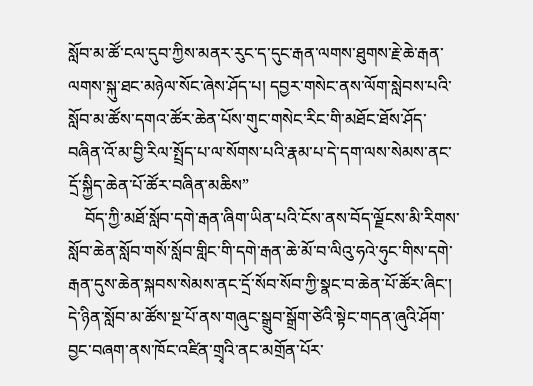སློབ་མ་ཚོ་ངལ་དུབ་ཀྱིས་མནར་རུང་ད་དུང་རྒན་ལགས་ཐུགས་རྗེ་ཆེ་རྒན་ལགས་སྐུ་ཐང་མཉེལ་སོང་ཞེས་ཤོད་པ། དབྱར་གསེང་ནས་ལོག་སླེབས་པའི་སློབ་མ་ཚོས་དགའ་ཚོར་ཆེན་པོས་གུང་གསེང་རིང་གི་མཐོང་ཐོས་ཤོད་བཞིན་འོ་མ་བྱི་རིལ་སྤྲོད་པ་ལ་སོགས་པའི་རྣམ་པ་དེ་དག་ལས་སེམས་ནང་དྲོ་སྐྱིད་ཆེན་པོ་ཚོར་བཞིན་མཆིས”
    བོད་ཀྱི་མཐོ་སློབ་དགེ་རྒན་ཞིག་ཡིན་པའི་ངོས་ནས་བོད་ལྗོངས་མི་རིགས་སློབ་ཆེན་སློབ་གསོ་སློབ་གླིང་གི་དགེ་རྒན་ཆེ་མོ་བ་ལིའུ་ཧའེ་ཧུང་གིས་དགེ་རྒན་དུས་ཆེན་སྐབས་སེམས་ནང་དྲོ་སོབ་སོབ་ཀྱི་སྣང་བ་ཆེན་པོ་ཚོར་ཞིང་། དེ་ཉིན་སློབ་མ་ཚོས་སྔ་པོ་ནས་གཞུང་སྒྲུབ་སྒྲོག་ཙེའི་སྟེང་གདན་ཞུའི་ཤོག་བྱང་བཞག་ནས་ཁོང་འཛིན་གྲྭའི་ནང་མགྲོན་པོར་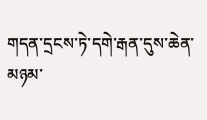གདན་དྲངས་ཏེ་དགེ་རྒན་དུས་ཆེན་མཉམ་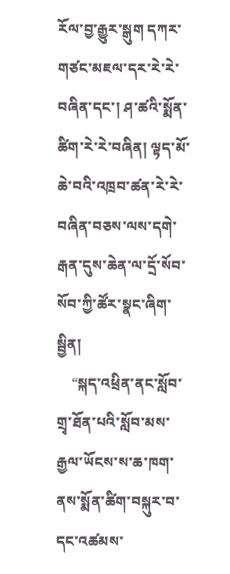རོལ་བྱ་རྒྱུར་སྒུག དཀར་གཙང་མཇལ་དར་རེ་རེ་བཞིན་དང་། ཤ་ཚའི་སྨོན་ཚིག་རེ་རེ་བཞིན། ལྟད་མོ་ཆེ་བའི་འཁྲབ་ཚན་རེ་རེ་བཞིན་བཅས་ལས་དགེ་རྒན་དུས་ཆེན་ལ་དྲོ་སོབ་སོབ་ཀྱི་ཚོར་སྣང་ཞིག་སྦྱིན།
    “སྐད་འཕྲིན་ནང་སློབ་གྲྭ་ཐོན་པའི་སློབ་མས་རྒྱལ་ཡོངས་ས་ཆ་ཁག་ནས་སྨོན་ཚིག་བསྐུར་བ་དང་འཚམས་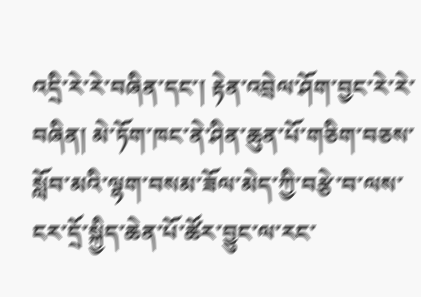འདྲི་རེ་རེ་བཞིན་དང་། རྟེན་འབྲེལ་ཤོག་བྱང་རེ་རེ་བཞིན། མེ་ཏོག་ཁང་ནེ་ཤིན་ཆུན་པོ་གཅིག་བཅས་སློབ་མའི་ལྷག་བསམ་ཟོལ་མེད་ཀྱི་བརྩེ་བ་ལས་ངར་དྲོ་སྐྱིད་ཆེན་པོ་ཚོར་བྱུང་ལ་རང་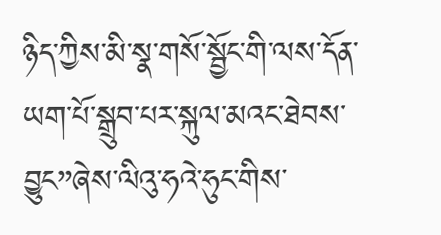ཉིད་ཀྱིས་མི་སྣ་གསོ་སྦྱོང་གི་ལས་དོན་ཡག་པོ་སྒྲུབ་པར་སྐུལ་མའང་ཐེབས་བྱུང”ཞེས་ལིའུ་ཧའེ་ཧུང་གིས་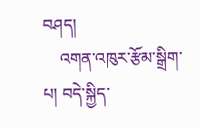བཤད།
    འགན་འཁུར་རྩོམ་སྒྲིག་པ། བདེ་སྐྱིད་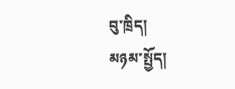བུ་ཁྲིད།
མཉམ་སྤྱོད།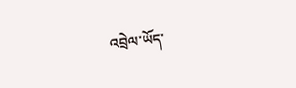འབྲེལ་ཡོད་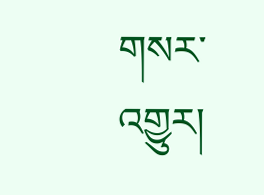གསར་འགྱུར།